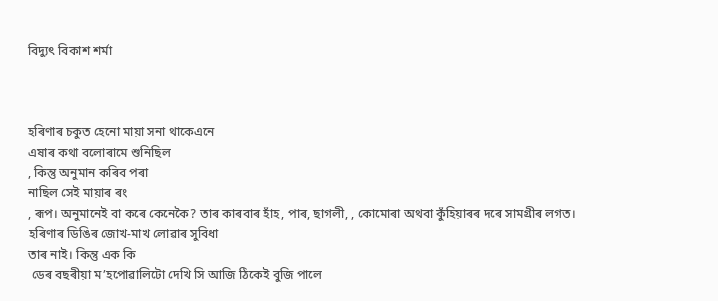বিদ্যুৎ বিকাশ শর্মা



হৰিণাৰ চকুত হেনো মায়া সনা থাকেএনে
এষাৰ কথা বলোৰামে শুনিছিল
, কিন্তু অনুমান কৰিব পৰা
নাছিল সেই মায়াৰ ৰং
, ৰূপ। অনুমানেই বা কৰে কেনেকৈ? তাৰ কাৰবাৰ হাঁহ, পাৰ, ছাগলী, , কোমোৰা অথবা কুঁহিয়াৰৰ দৰে সামগ্ৰীৰ লগত। হৰিণাৰ ডিঙিৰ জোখ-মাখ লোৱাৰ সুবিধা
তাৰ নাই। কিন্তু এক কি
 ডেৰ বছৰীয়া ম’হপোৱালিটো দেখি সি আজি ঠিকেই বুজি পালে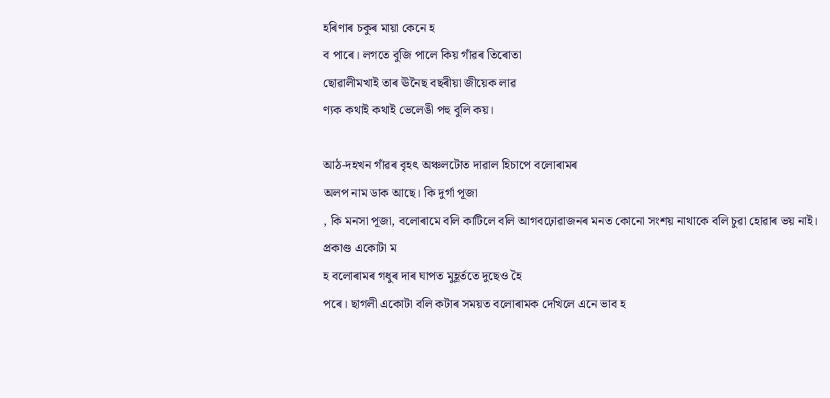হৰিণাৰ চকুৰ মায়া কেনে হ
ব পাৰে। লগতে বুজি পালে কিয় গাঁৱৰ তিৰোতা
ছোৱালীমখাই তাৰ ঊনৈছ বছৰীয়া জীয়েক লাৱ
ণ্যক কথাই কথাই ভেলেঙী পহু বুলি কয়।

আঠ-দহখন গাঁৱৰ বৃহৎ অঞ্চলটোত দাৱাল হিচাপে বলোৰামৰ
অলপ নাম ডাক আছে। কি দুর্গা পূজা
, কি মনসা পূজা, বলোৰামে বলি কাটিলে বলি আগবঢ়োৱাজনৰ মনত কোনো সংশয় নাথাকে বলি চুৱা হোৱাৰ ভয় নাই।
প্রকাণ্ড একোটা ম
হ বলোৰামৰ গধুৰ দাৰ ঘাপত মুহূৰ্ততে দুছেও হৈ
পৰে। ছাগলী একোটা বলি কটাৰ সময়ত বলোৰামক দেখিলে এনে ভাব হ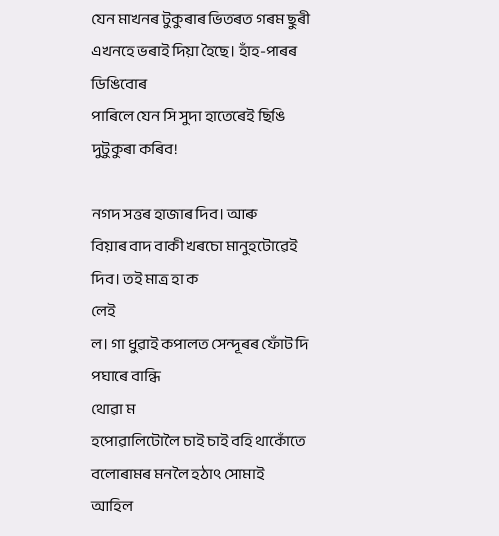যেন মাখনৰ টুকুৰাৰ ভিতৰত গৰম ছুৰী এখনহে ভৰাই দিয়া হৈছে। হাঁহ-পাৰৰ ডিঙিবোৰ
পাৰিলে যেন সি সুদা হাতেৰেই ছিঙি দুটুকুৰা কৰিব!

নগদ সত্তৰ হাজাৰ দিব। আৰু
বিয়াৰ বাদ বাকী খৰচো মানুহটোৱেই দিব। তই মাত্র হা ক
লেই
ল। গা ধুৱাই কপালত সেন্দূৰৰ ফোঁট দি পঘাৰে বান্ধি
থোৱা ম
হপোৱালিটোলৈ চাই চাই বহি থাকোঁতে বলোৰামৰ মনলৈ হঠাৎ সোমাই
আহিল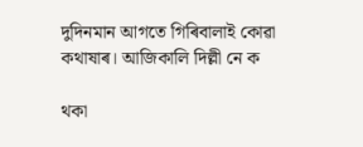দুদিনমান আগতে গিৰিবালাই কোৱা কথাষাৰ। আজিকালি দিল্লী নে ক

থকা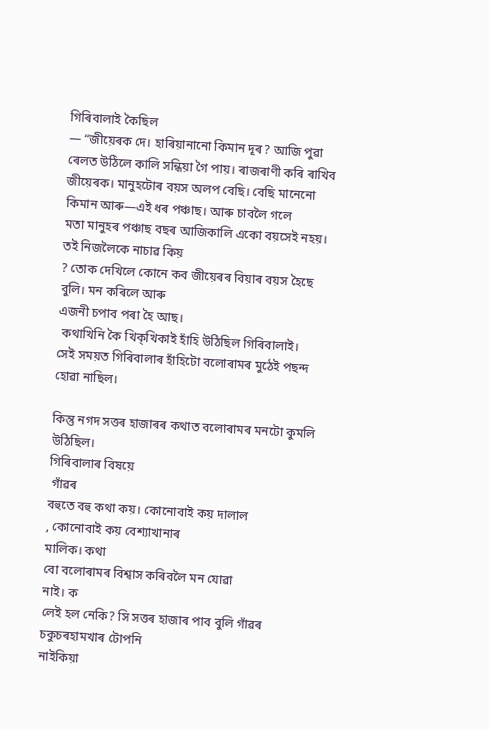গিৰিবালাই কৈছিল
— “জীয়েৰক দে। হাৰিয়ানানো কিমান দূৰ? আজি পুৱা ৰেলত উঠিলে কালি সন্ধিয়া গৈ পায়। ৰাজৰাণী কৰি ৰাখিব জীয়েৰক। মানুহটোৰ বয়স অলপ বেছি। বেছি মানেনো কিমান আৰু—এই ধৰ পঞ্চাছ। আৰু চাবলৈ গলে
মতা মানুহৰ পঞ্চাছ বছৰ আজিকালি একো বয়সেই নহয়। তই নিজলৈকে নাচাৱ কিয়
? তোক দেখিলে কোনে কব জীয়েৰৰ বিয়াৰ বয়স হৈছে বুলি। মন কৰিলে আৰু
এজনী চপাব পৰা হৈ আছ।
 কথাখিনি কৈ খিক্‌খিকাই হাঁহি উঠিছিল গিৰিবালাই।
সেই সময়ত গিৰিবালাৰ হাঁহিটো বলোৰামৰ মুঠেই পছন্দ হোৱা নাছিল।

কিন্তু নগদ সত্তৰ হাজাৰৰ কথাত বলোৰামৰ মনটো কুমলি উঠিছিল।
গিৰিবালাৰ বিষয়ে
 গাঁৱৰ
বহুতে বহু কথা কয়। কোনোবাই কয় দালাল
, কোনোবাই কয় বেশ্যাখানাৰ
মালিক। কথা
বো বলোৰামৰ বিশ্বাস কৰিবলৈ মন যোৱা
নাই। ক
লেই হল নেকি? সি সত্তৰ হাজাৰ পাব বুলি গাঁৱৰ চকুচৰহামখাৰ টোপনি
নাইকিয়া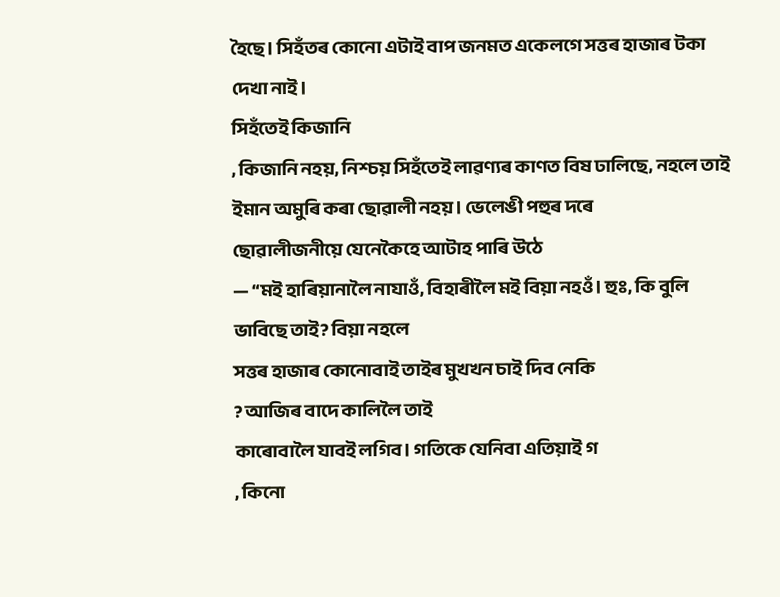হৈছে। সিহঁতৰ কোনো এটাই বাপ জনমত একেলগে সত্তৰ হাজাৰ টকা দেখা নাই।
সিহঁতেই কিজানি
, কিজানি নহয়, নিশ্চয় সিহঁতেই লাৱণ্যৰ কাণত বিষ ঢালিছে, নহলে তাই ইমান অমুৰি কৰা ছোৱালী নহয়। ভেলেঙী পহুৰ দৰে
ছোৱালীজনীয়ে যেনেকৈহে আটাহ পাৰি উঠে
— “মই হাৰিয়ানালৈ নাযাওঁ, বিহাৰীলৈ মই বিয়া নহওঁ। হুঃ, কি বুলি ভাবিছে তাই? বিয়া নহলে
সত্তৰ হাজাৰ কোনোবাই তাইৰ মুখখন চাই দিব নেকি
? আজিৰ বাদে কালিলৈ তাই
কাৰোবালৈ যাবই লগিব। গতিকে যেনিবা এতিয়াই গ
, কিনো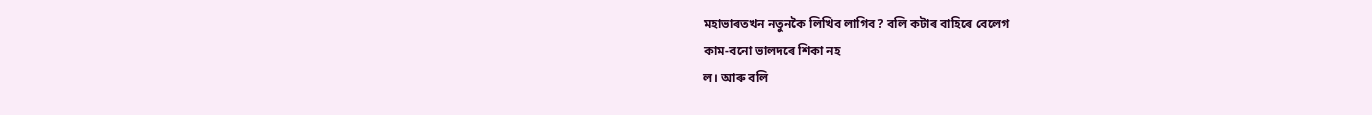মহাভাৰতখন নতুনকৈ লিখিব লাগিব? বলি কটাৰ বাহিৰে বেলেগ
কাম-বনো ভালদৰে শিকা নহ
ল। আৰু বলি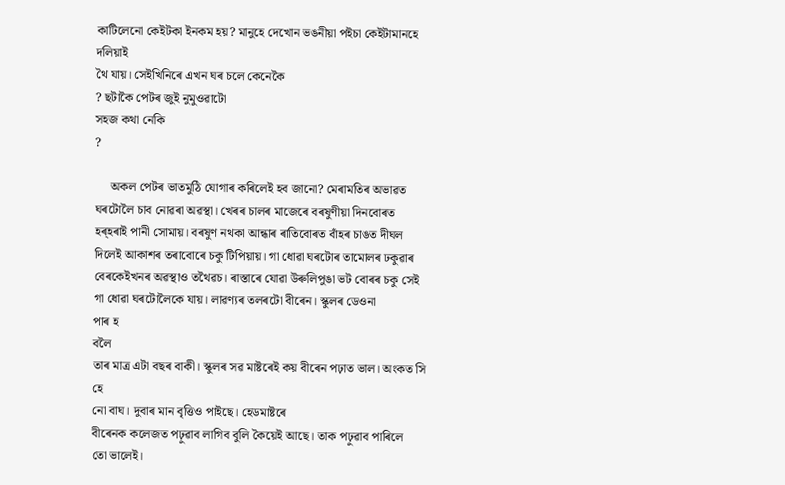কাটিলেনো কেইটকা ইনকম হয়? মানুহে দেখোন ভঙনীয়া পইচা কেইটামানহে দলিয়াই
থৈ যায়। সেইখিনিৰে এখন ঘৰ চলে কেনেকৈ
? ছটাকৈ পেটৰ জুই নুমুওৱাটো
সহজ কথা নেকি
?

     অকল পেটৰ ভাতমুঠি যোগাৰ কৰিলেই হব জানো? মেৰামতিৰ অভাৱত ঘৰটোলৈ চাব নোৱৰা অৱস্থা। খেৰৰ চালৰ মাজেৰে বৰষুণীয়া দিনবোৰত হৰ্‌হৰাই পানী সোমায়। বৰষুণ নথকা আন্ধাৰ ৰাতিবোৰত বাঁহৰ চাঙত দীঘল দিলেই আকাশৰ তৰাবোৰে চকু টিপিয়ায়। গা ধোৱা ঘৰটোৰ তামোলৰ ঢকুৱাৰ বেৰকেইখনৰ অৱস্থাও তথৈৱচ। ৰাস্তাৰে যোৱা উৰুলিপুঙা ভট বোৰৰ চকু সেই গা ধোৱা ঘৰটোলৈকে যায়। লাৱণ্যৰ তলৰটো বীৰেন। স্কুলৰ ডেওনা
পাৰ হ
বলৈ
তাৰ মাত্র এটা বছৰ বাকী। স্কুলৰ সৱ মাষ্টৰেই কয় বীৰেন পঢ়াত ভাল। অংকত সি হে
নো বাঘ। দুবাৰ মান বৃত্তিও পাইছে। হেডমাষ্টৰে
বীৰেনক কলেজত পঢ়ুৱাব লাগিব বুলি কৈয়েই আছে। তাক পঢ়ুৱাব পাৰিলে
তো ভালেই।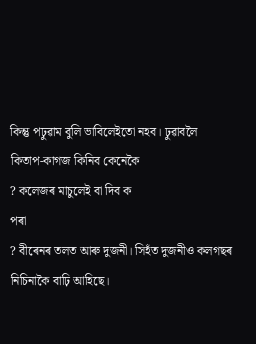কিন্তু পঢ়ুৱাম বুলি ভাবিলেইতো নহব। ঢ়ুৱাবলৈ
কিতাপ-কাগজ কিনিব কেনেকৈ
? কলেজৰ মাচুলেই বা দিব ক
পৰা
? বীৰেনৰ তলত আৰু দুজনী। সিহঁত দুজনীও কলগছৰ
নিচিনাকৈ বাঢ়ি আহিছে।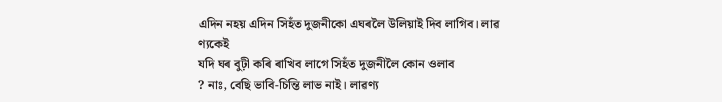এদিন নহয় এদিন সিহঁত দুজনীকো এঘৰলৈ উলিয়াই দিব লাগিব। লাৱ
ণ্যকেই
যদি ঘৰ বুঢ়ী কৰি ৰাখিব লাগে সিহঁত দুজনীলৈ কোন ওলাব
? নাঃ, বেছি ভাবি-চিন্তি লাভ নাই। লাৱণ্য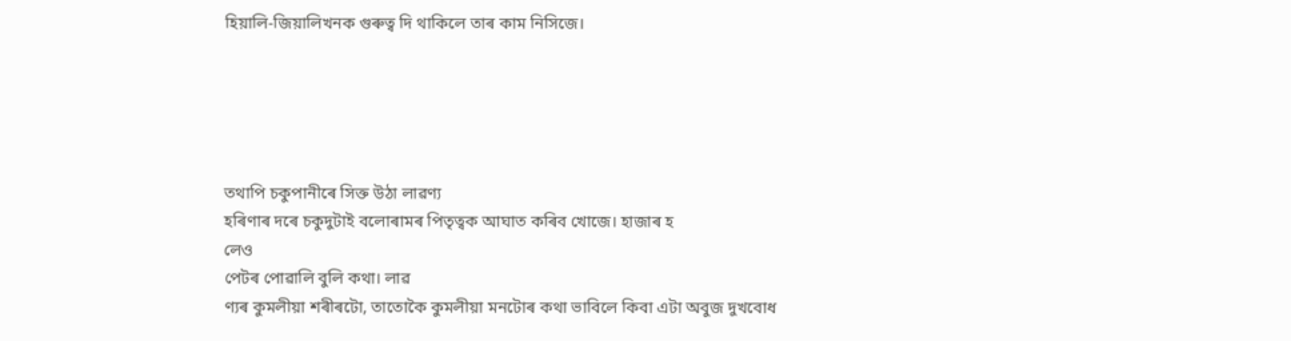হিয়ালি-জিয়ালিখনক গুৰুত্ব দি থাকিলে তাৰ কাম নিসিজে।





তথাপি চকুপানীৰে সিক্ত উঠা লাৱণ্য
হৰিণাৰ দৰে চকুদুটাই বলোৰামৰ পিতৃত্বক আঘাত কৰিব খোজে। হাজাৰ হ
লেও
পেটৰ পোৱালি বুলি কথা। লাৱ
ণ্যৰ কুমলীয়া শৰীৰটো, তাতোকৈ কুমলীয়া মনটোৰ কথা ভাবিলে কিবা এটা অবুজ দুখবোধ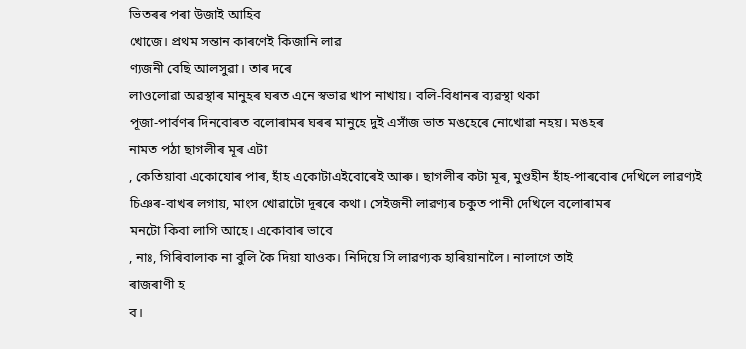ভিতৰৰ পৰা উজাই আহিব
খোজে। প্রথম সন্তান কাৰণেই কিজানি লাৱ
ণ্যজনী বেছি আলসুৱা। তাৰ দৰে
লাওলোৱা অৱস্থাৰ মানুহৰ ঘৰত এনে স্বভাৱ খাপ নাখায়। বলি-বিধানৰ ব্যৱস্থা থকা
পূজা-পার্বণৰ দিনবোৰত বলোৰামৰ ঘৰৰ মানুহে দুই এসাঁজ ভাত মঙহেৰে নোখোৱা নহয়। মঙহৰ
নামত পঠা ছাগলীৰ মূৰ এটা
, কেতিয়াবা একোযোৰ পাৰ, হাঁহ একোটাএইবোৰেই আৰু। ছাগলীৰ কটা মূৰ, মুণ্ডহীন হাঁহ-পাৰবোৰ দেখিলে লাৱণ্যই চিঞৰ-বাখৰ লগায়, মাংস খোৱাটো দূৰৰে কথা। সেইজনী লাৱণ্যৰ চকুত পানী দেখিলে বলোৰামৰ
মনটো কিবা লাগি আহে। একোবাৰ ভাবে
, নাঃ, গিৰিবালাক না বুলি কৈ দিয়া যাওক। নিদিয়ে সি লাৱণ্যক হাৰিয়ানালৈ। নালাগে তাই
ৰাজৰাণী হ
ব।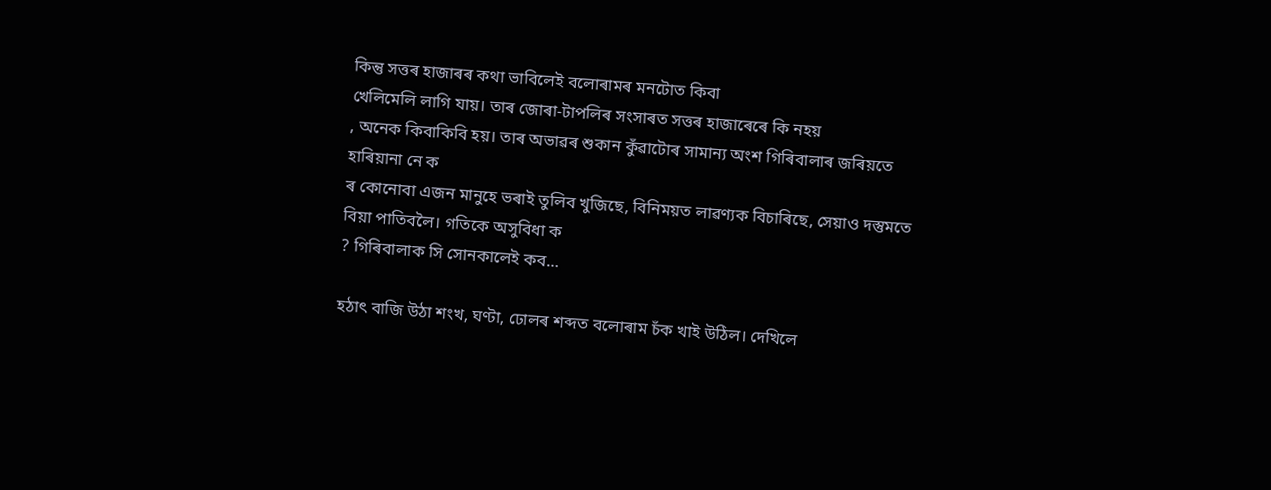কিন্তু সত্তৰ হাজাৰৰ কথা ভাবিলেই বলোৰামৰ মনটোত কিবা
খেলিমেলি লাগি যায়। তাৰ জোৰা-টাপলিৰ সংসাৰত সত্তৰ হাজাৰেৰে কি নহয়
, অনেক কিবাকিবি হয়। তাৰ অভাৱৰ শুকান কুঁৱাটোৰ সামান্য অংশ গিৰিবালাৰ জৰিয়তে
হাৰিয়ানা নে ক
ৰ কোনোবা এজন মানুহে ভৰাই তুলিব খুজিছে, বিনিময়ত লাৱণ্যক বিচাৰিছে, সেয়াও দস্তুমতে
বিয়া পাতিবলৈ। গতিকে অসুবিধা ক
? গিৰিবালাক সি সোনকালেই কব…

হঠাৎ বাজি উঠা শংখ, ঘণ্টা, ঢোলৰ শব্দত বলোৰাম চঁক খাই উঠিল। দেখিলে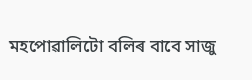মহপোৱালিটো বলিৰ বাবে সাজু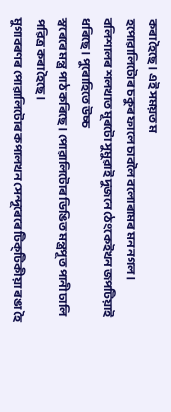কৰা হৈছে। এই সময়ত ম
হপোৱালিটোৰ চকুৰ ফালে চাবলৈ বলোৰামৰ মন নগল।
বলিশালৰ শলখাত মূৰটো সুমুৱাই দুজনে ঠেংকেইখন জপটিয়াই ধৰিছে। পুৰোহিতে উচ্চ
স্বৰেৰে মন্ত্র পাঠ কৰিছে। পোৱালিটোৰ ডিঙিত মন্ত্রপূত পানী ঢালি পৱিত্ৰ কৰা হৈছে।
মুগাবৰণৰ পোৱালিটোৰ কপালখন সেন্দূৰেৰে টিক্‌টিকীয়া ৰঙা হৈ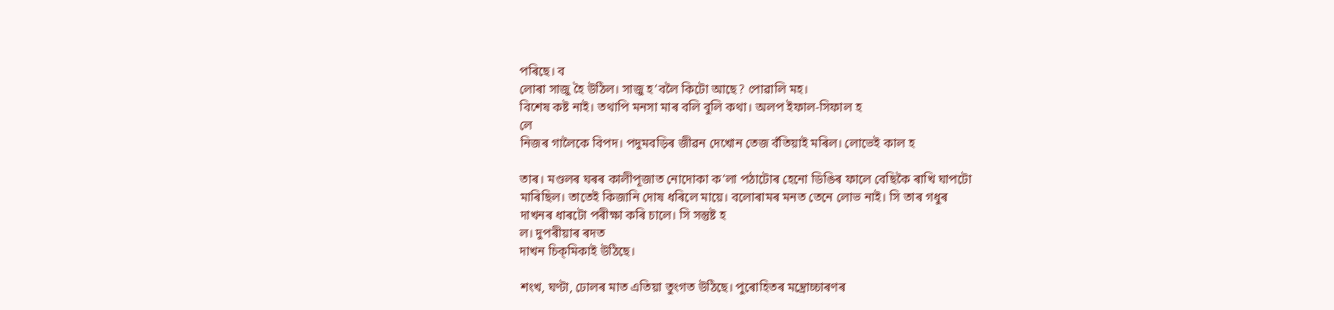পৰিছে। ব
লোৰা সাজু হৈ উঠিল। সাজু হ’বলৈ কিটো আছে? পোৱালি মহ।
বিশেষ কষ্ট নাই। তথাপি মনসা মাৰ বলি বুলি কথা। অলপ ইফাল-সিফাল হ
লে
নিজৰ গালৈকে বিপদ। পদুমবড়িৰ জীৱন দেখোন তেজ বঁতিয়াই মৰিল। লোভেই কাল হ

তাৰ। মণ্ডলৰ ঘৰৰ কালীপূজাত নোদোকা ক’লা পঠাটোৰ হেনো ডিঙিৰ ফালে বেছিকৈ ৰাখি ঘাপটো
মাৰিছিল। তাতেই কিজানি দোষ ধৰিলে মায়ে। বলোৰামৰ মনত তেনে লোভ নাই। সি তাৰ গধুৰ
দাখনৰ ধাৰটো পৰীক্ষা কৰি চালে। সি সন্তুষ্ট হ
ল। দুপৰীয়াৰ ৰদত
দাখন চিক্‌মিকাই উঠিছে।

শংখ, ঘণ্টা, ঢোলৰ মাত এতিয়া তুংগত উঠিছে। পুৰোহিতৰ মন্ত্রোচ্চাৰণৰ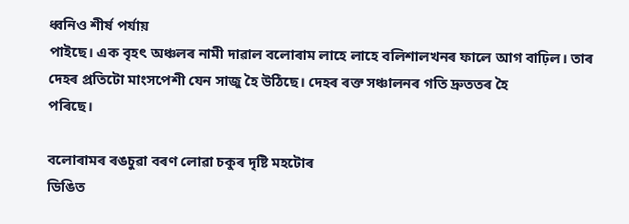ধ্বনিও শীর্ষ পর্যায়
পাইছে। এক বৃহৎ অঞ্চলৰ নামী দাৱাল বলোৰাম লাহে লাহে বলিশালখনৰ ফালে আগ বাঢ়িল। তাৰ
দেহৰ প্ৰতিটো মাংসপেশী যেন সাজু হৈ উঠিছে। দেহৰ ৰক্ত সঞ্চালনৰ গতি দ্রুততৰ হৈ
পৰিছে।

বলোৰামৰ ৰঙচুৱা বৰণ লোৱা চকুৰ দৃষ্টি মহটোৰ
ডিঙিত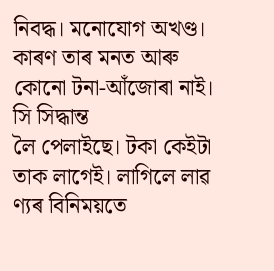নিবদ্ধ। মনোযোগ অখণ্ড। কাৰণ তাৰ মনত আৰু কোনো টনা-আঁজোৰা নাই। সি সিদ্ধান্ত
লৈ পেলাইছে। টকা কেইটা তাক লাগেই। লাগিলে লাৱ
ণ্যৰ বিনিময়তে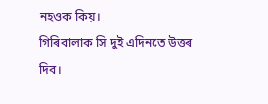নহওক কিয়।
গিৰিবালাক সি দুই এদিনতে উত্তৰ দিব।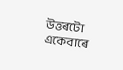উত্তৰটো একেবাৰে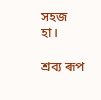সহজ
হা।

শ্ৰব্য ৰূপ